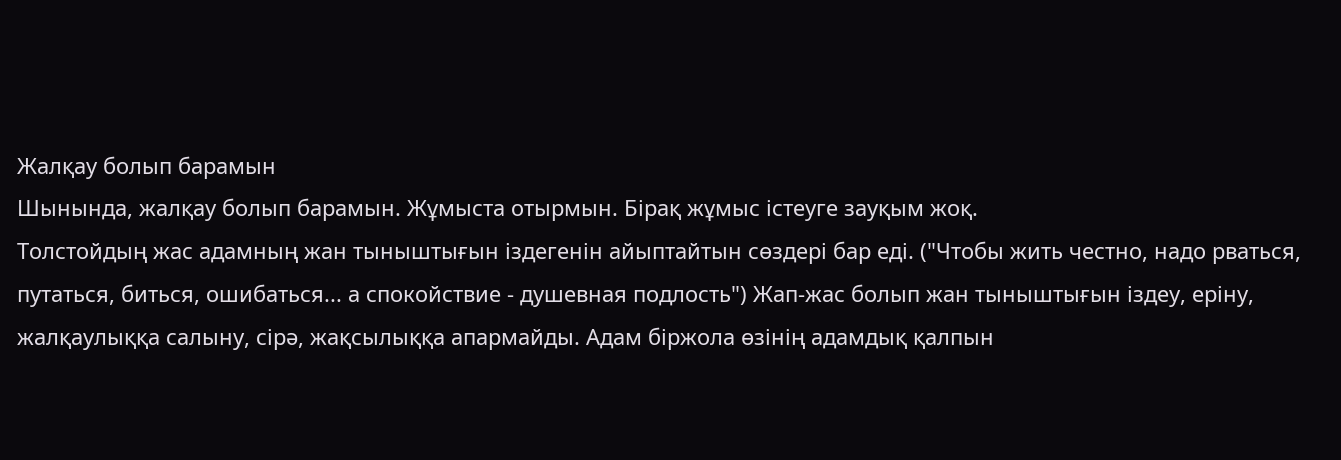Жалқау болып барамын
Шынында, жалқау болып барамын. Жұмыста отырмын. Бірақ жұмыс істеуге зауқым жоқ.
Толстойдың жас адамның жан тыныштығын іздегенін айыптайтын сөздері бар еді. ("Чтобы жить честно, надо рваться, путаться, биться, ошибаться... а спокойствие - душевная подлость") Жап-жас болып жан тыныштығын іздеу, еріну, жалқаулыққа салыну, сірә, жақсылыққа апармайды. Адам біржола өзінің адамдық қалпын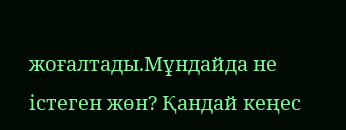жоғалтады.Мұндайда не істеген жөн? Қандай кеңес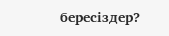бересіздер?